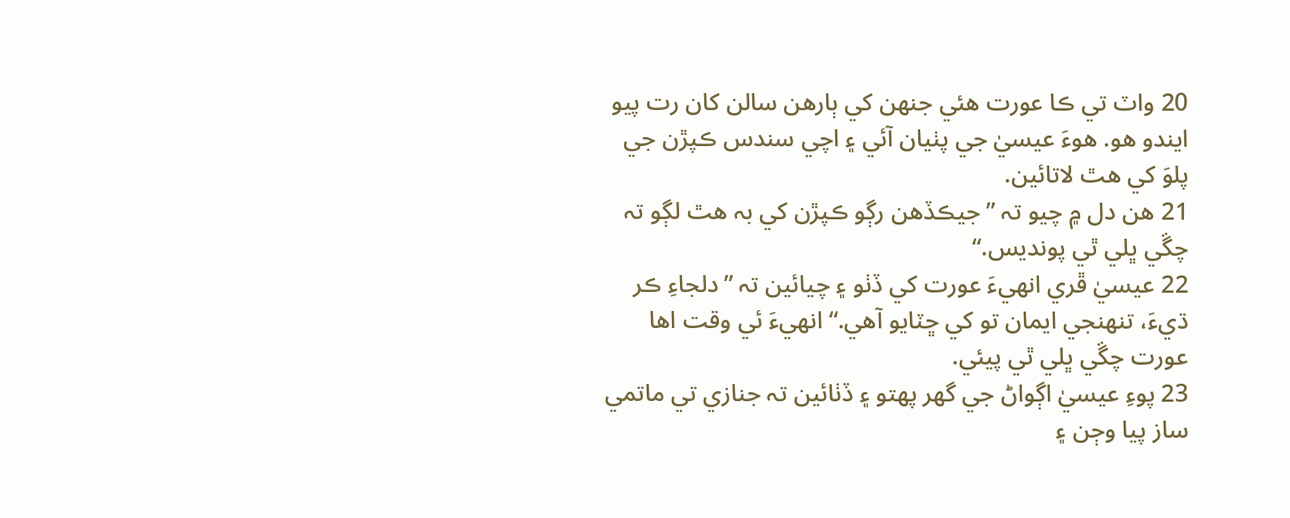20 واٽ تي ڪا عورت ھئي جنھن کي ٻارھن سالن کان رت پيو ايندو ھو. ھوءَ عيسيٰ جي پٺيان آئي ۽ اچي سندس ڪپڙن جي پلوَ کي ھٿ لاتائين.
21 ھن دل ۾ چيو تہ ”جيڪڏھن رڳو ڪپڙن کي بہ ھٿ لڳو تہ چڱي ڀلي ٿي پونديس.“
22 عيسيٰ ڦري انھيءَ عورت کي ڏٺو ۽ چيائين تہ ”دلجاءِ ڪر ڌيءَ، تنھنجي ايمان تو کي ڇٽايو آھي.“ انھيءَ ئي وقت اھا عورت چڱي ڀلي ٿي پيئي.
23 پوءِ عيسيٰ اڳواڻ جي گھر پھتو ۽ ڏٺائين تہ جنازي تي ماتمي ساز پيا وڄن ۽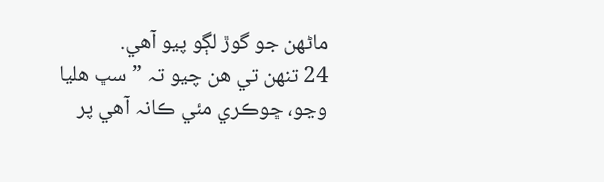ماڻھن جو گوڙ لڳو پيو آھي.
24 تنھن تي ھن چيو تہ ”سڀ ھليا وڃو، ڇوڪري مئي ڪانہ آھي پر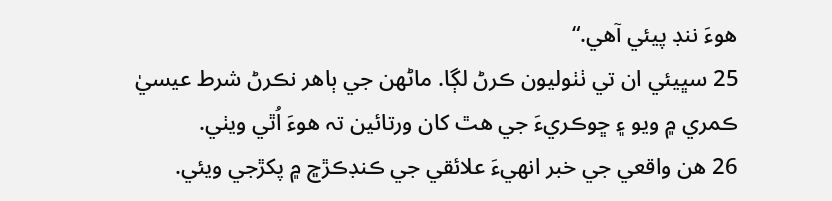ھوءَ ننڊ پيئي آھي.“
25 سڀيئي ان تي ٺٺوليون ڪرڻ لڳا. ماڻھن جي ٻاھر نڪرڻ شرط عيسيٰ ڪمري ۾ ويو ۽ ڇوڪريءَ جي ھٿ کان ورتائين تہ ھوءَ اُٿي ويٺي.
26 ھن واقعي جي خبر انھيءَ علائقي جي ڪنڊڪڙڇ ۾ پکڙجي ويئي.